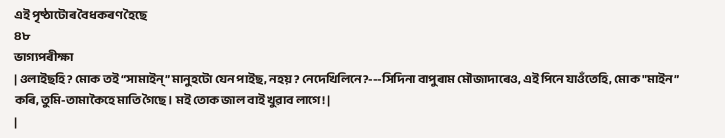এই পৃষ্ঠাটোৰ বৈধকৰণ হৈছে
৪৮
ভাগ্যপৰীক্ষা
| ওলাইছহি? মোক তই “সামাইন্” মানুহটো যেন পাইছ, নহয়? নেদেখিলিনে?---সিদিনা বাপুৰাম মৌজাদাৰেও, এই পিনে যাওঁতেহি, মোক "মাইন” কৰি, তুমি-তামাকৈহে মাতি গৈছে। মই তোক জাল বাই খুৱাব লাগে! |
|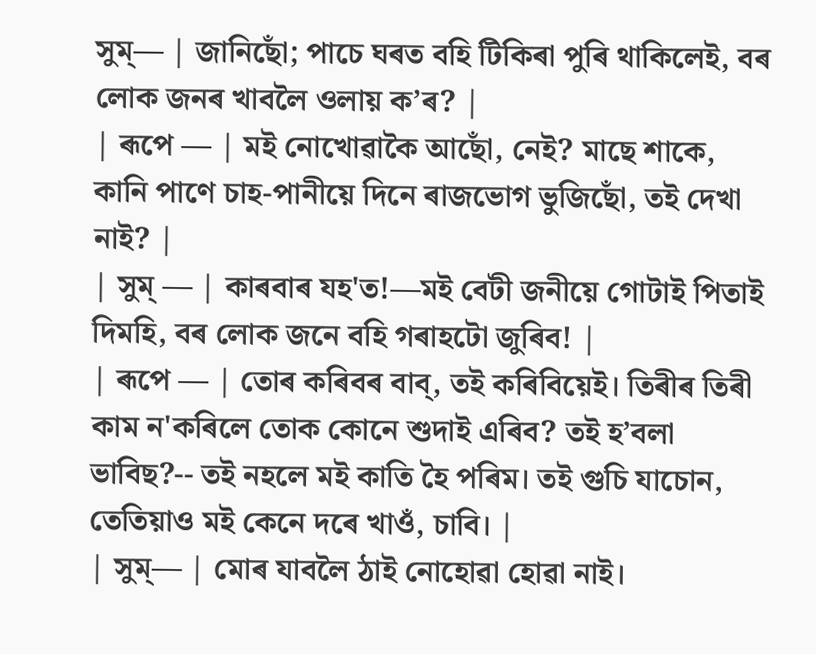সুম্— | জানিছোঁ; পাচে ঘৰত বহি টিকিৰা পুৰি থাকিলেই, বৰ লোক জনৰ খাবলৈ ওলায় ক’ৰ? |
| ৰূপে — | মই নোখোৱাকৈ আছোঁ, নেই? মাছে শাকে, কানি পাণে চাহ-পানীয়ে দিনে ৰাজভোগ ভুজিছোঁ, তই দেখা নাই? |
| সুম্ — | কাৰবাৰ যহ'ত!—মই বেটী জনীয়ে গোটাই পিতাই দিমহি, বৰ লোক জনে বহি গৰাহটো জুৰিব! |
| ৰূপে — | তোৰ কৰিবৰ বাব্, তই কৰিবিয়েই। তিৰীৰ তিৰী কাম ন'কৰিলে তোক কোনে শুদাই এৰিব? তই হ’বলা ভাবিছ?-- তই নহলে মই কাতি হৈ পৰিম। তই গুচি যাচোন, তেতিয়াও মই কেনে দৰে খাওঁ, চাবি। |
| সুম্— | মোৰ যাবলৈ ঠাই নোহোৱা হোৱা নাই।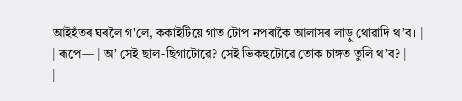আইহঁতৰ ঘৰলৈ গ'লে, ককাইটিয়ে গাত টোপ নপৰাকৈ আলাসৰ লাড়ু থোৱাদি থ’ব। |
| ৰূপে— | অ’ সেই ছাল-ছিগাটোৱে? সেই ভিকহুটোৱে তোক চাঙ্গত তুলি থ’ব? |
|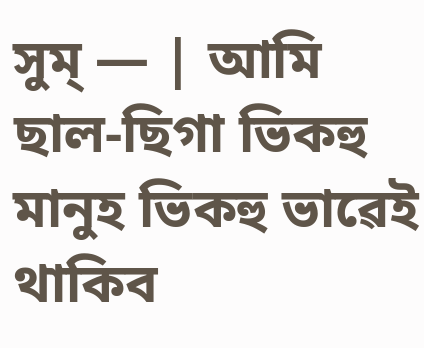সুম্ — | আমি ছাল-ছিগা ভিকহু মানুহ ভিকহু ভাৱেই থাকিব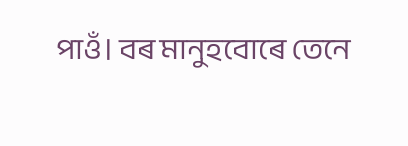পাওঁ। বৰ মানুহবোৰে তেনে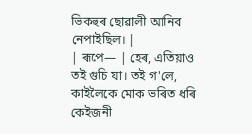ভিকহুৰ ছোৱালী আনিব নেপাইছিল। |
| ৰূপে— | হেৰ, এতিয়াও তই গুচি যা। তই গ'লে, কাইলৈকে মোক ভৰিত ধৰি কেইজনী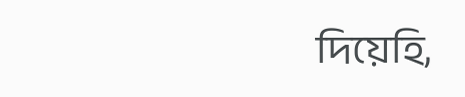দিয়েহি,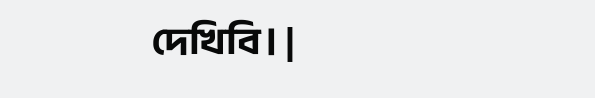দেখিবি। |